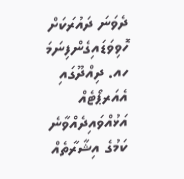ދެވަނަ ދައުރަކަށް ހޮވިވަޑައިގެންފިނަމަ ހއ. ދިއްދޫގައި އެއަރޕޯޓެއް އަޅުއްވައިދެއްވާނެ ކަމުގެ އިޝާރާތެއް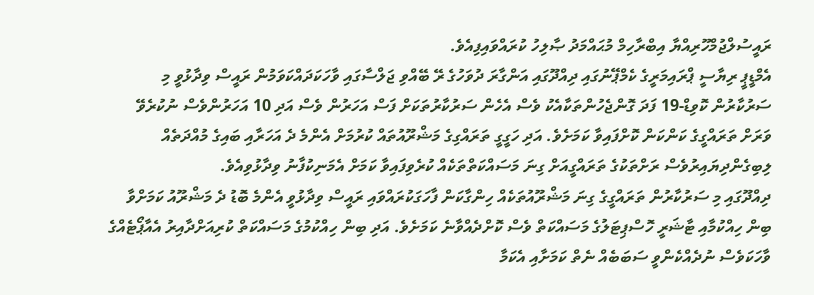ރައީސުލްޖުމްހޫރިއްޔާ އިބްރާހިމް މުޙައްމަދު ޞާލިހު ކުރައްވައިފިއެވެ.
އެމްޑީޕީ ރިޔާސީ ޕްރައިމަރީގެ ކެމްޕޭނުގައި ދިއްދޫގައި އަންގާރަ ދުވަހުގެ ރޭ ބޭއްވި ޖަލްސާގައި ވާހަކަދައްކަވަމުން ރައީސް ވިދާޅުވީ މި ސަރުކާރުން ކޮވިޑް-19 ފަދަ ގޮންޖެހުންތަކާއެކު ވެސް އެހެން ސަރުކާރުތަކަށް ފަސް އަހަރުން ވެސް އަދި 10 އަހަރުންވެސް ނުކުރެވޭ ވަރަށް ތަރައްގީގެ ކަންކަން ކޮށްފައިވާ ކަމަށެވެ. އަދި ހަގީގީ ތަރައްގިގެ މަޝްރޫއުތައް ކުރުމަށް އެންމެ ދެ އަހަރާއި ބައިގެ މުއްދަތެއް ލިބިގެންދިޔައިރުވެސް ރަށްތަކުގެ ތަރައްގީއަށް ގިނަ މަސައްކަތްތަކެއް ކުރެވިފައިވާ ކަމަށް އެމަނިކުފާނު ވިދާޅުވިއެވެ.
ދިއްދޫގައި މި ސަރުކާރުން ތަރައްގީގެ ގިނަ މަޝްރޫއުތަކެއް ހިންގާކަން ފާހަގަކުރައްވައި ރައީސް ވިދާޅުވީ އެންމެ ބޮޑު ދެ މަޝްރޫއު ކަމަށްވާ ބިން ހިއްކުމާއި ޓާޝަރީ ހޮސްޕިޓަލުގެ މަސައްކަތް ވެސް ކޮށްދެއްވާނެ ކަމަށެވެ. އަދި ބިން ހިއްކުމުގެ މަސައްކަތް ކުރިއަށްދާއިރު އެއާޕޯޓެއްގެ ވާހަކަވެސް ނުދެއްކެންވީ ސަބަބެއް ނެތް ކަމަށާއި އެކަމާ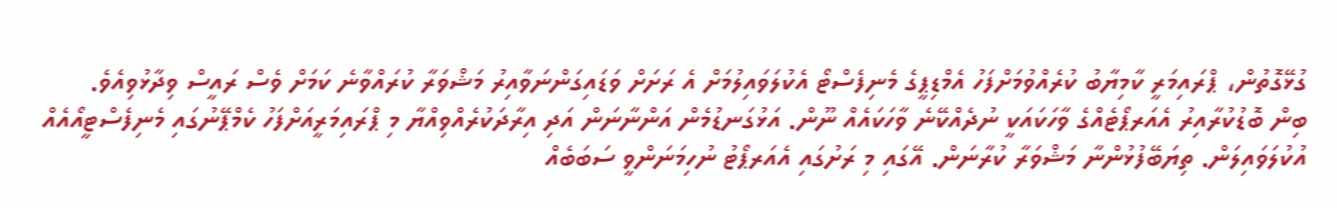ގުޅޭގޮތުން، ޕްރައިމަރީ ކާމިޔާބު ކުރެއްވުމަށްފަހު އެމްޑިޕީގެ މެނިފެސްޓޯ އެކުލަވައިލުމަށް އެ ރަށަށް ވަޑައިގަންނަވާއިރު މަޝްވަރާ ކުރައްވާނެ ކަމަށް ވެސް ރައީސް ވިދާޅުވިއެވެ.
ބިން ބޮޑުކުރާއިރު އެއަރޕޯޓެއްގެ ވާހަކައަކީ ނުދެއްކޭނެ ވާހަކައެއް ނޫން. އަޅުގަނޑުމެން އަންނާނަން އަދި އިރާދަކުރެއްވިއްޔާ މި ޕްރައިމަރީއަށްފަހު ކެމްޕޭނުގައި މެނިފެސްޓީއޯއެއް އުކުލަވައިލަން. ތިޔަބޭފުޅުންނާ މަޝްވަރާ ކުރާނަން. އޭގައި މި ރަށުގައި އެއަރޕޯޓު ނުހިމަނަންވީ ސަބަބެއް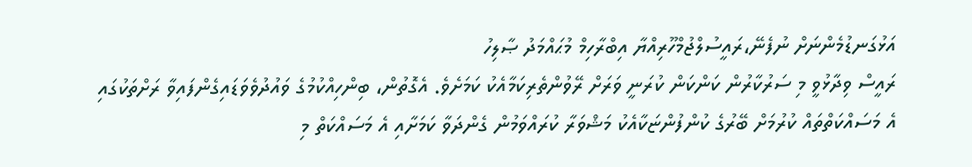އަޅުގަނޑުމެންނަށް ނުފެނޭ،ރައީސުލްޖުމްހޫރިއްޔާ އިބްރާހިމް މުޙައްމަދު ޞާލިހު
ރައީސް ވިދާޅުވީ މި ސަރުކާރުން ކަންކަން ކުރަނީ ވަރަށް ރޭވުންތެރިކަމާއެކު ކަމަށެވެ. އެގޮތުން، ބިންހިއްކުމުގެ ވައުދުވެވަޑައިގެންފައިވާ ރަށްތަކުގައި އެ މަސައްކަތްތައް ކުރުމަށް ބޭރުގެ ކުންފުންޏަކާއެކު މަޝްވަރާ ކުރައްވަމުން ގެންދަވާ ކަމަށާއި އެ މަސައްކަތް މި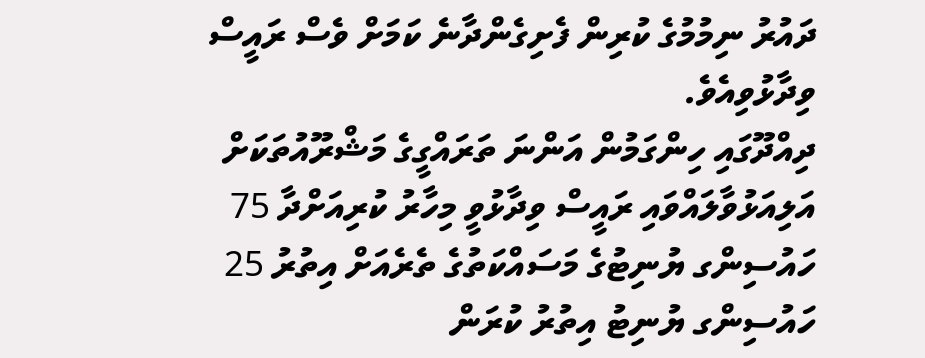ދައުރު ނިމުމުގެ ކުރިން ފެށިގެންދާނެ ކަމަށް ވެސް ރައީސް ވިދާޅުވިއެވެ.
ދިއްދޫގައި ހިންގަމުން އަންނަ ތަރައްގީގެ މަޝްރޫއުތަކަށް އަލިއަޅުވާލައްވައި ރައީސް ވިދާޅުވީ މިހާރު ކުރިއަށްދާ 75 ހައުސިންގ ޔުނިޓުގެ މަސައްކަތުގެ ތެރެއަށް އިތުރު 25 ހައުސިންގ ޔުނިޓު އިތުރު ކުރަން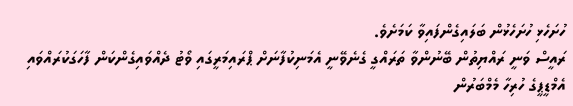ހުށަހެޅި ހުށަހެޅުން ބަލައިގެންފައިވާ ކަމަށެވެ.
ރައީސް ވަނީ ރައްޔިތުން ބޭނުންވާ ތަރައްގީ ގެނެވޭނީ އެމަނިކުފާނަށް ޕްރައިމަރީގައި ވޯޓު ދެއްވައިގެންކަން ފާހަގަކުރައްވައި އެމްޑީޕީގެ ހުރިހާ މެމްބަރުން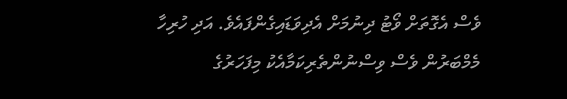ވެސް އެގޮތަށް ވޯޓު ދިނުމަށް އެދިވަޑައިގެންފައެވެ. އަދި ހުރިހާ މެމްބަރުން ވެސް ވިސްނުންތެރިކަމާއެކު މިފަހަރުގެ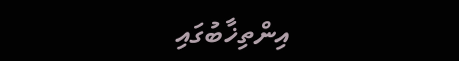އިންތިޚާބުގައި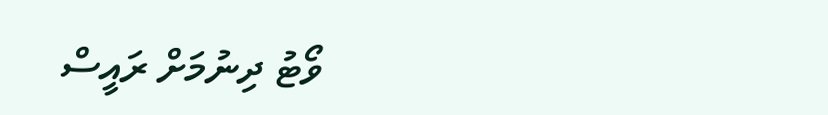ވޯޓު ދިނުމަށް ރައީސް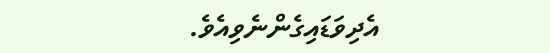އެދިވަޑައިގެންނެވިއެވެ.